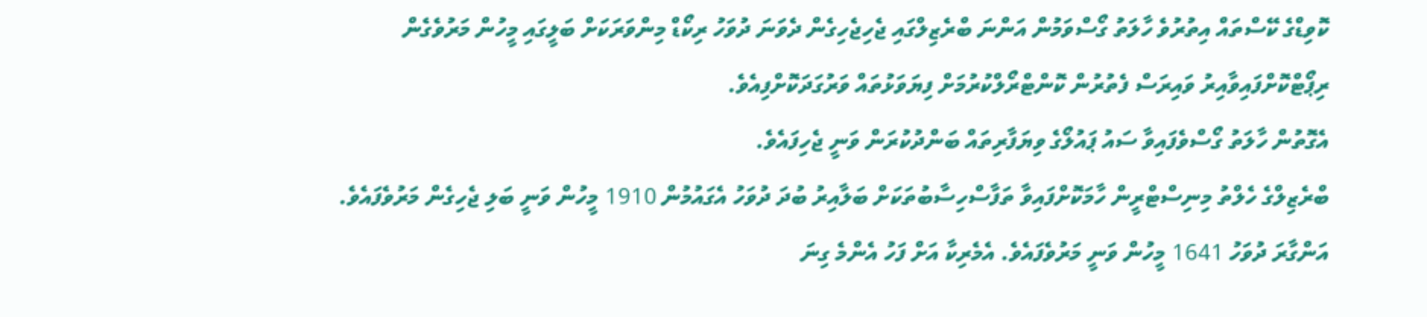ކޮވިޑްގެ ކޭސްތައް އިތުރުވެ ހާލަތު ގޯސްވަމުން އަންނަ ބްރެޒިލްގައި ޖެހިޖެހިގެން ދެވަނަ ދުވަހު ރިކޯޑް މިންވަރަކަށް ބަލީގައި މީހުން މަރުވެގެން ރިޕޯޓްކޮށްފައިވާއިރު ވައިރަސް ފެތުރުން ކޮންޓްރޯލްކުރުމަށް ފިޔަވަޅުތައް ވަރުގަދަކޮށްފިއެވެ.
އެގޮތުން ހާލަތު ގޯސްވެފައިވާ ސައު ޕައުލޯގެ ވިޔަފާރިތައް ބަންދުކުރަން ވަނީ ޖެހިފައެވެ.
ބްރެޒިލްގެ ހެލްތު މިނިސްޓްރީން ހާމަކޮށްފައިވާ ތަފާސްހިސާބުތަކަށް ބަލާއިރު ބުދަ ދުވަހު އެގައުމުން 1910 މީހުން ވަނީ ބަލި ޖެހިގެން މަރުވެފައެވެ. އަންގާރަ ދުވަހު 1641 މީހުން ވަނީ މަރުވެފައެވެ. އެމެރިކާ އަށް ފަހު އެންމެ ގިނަ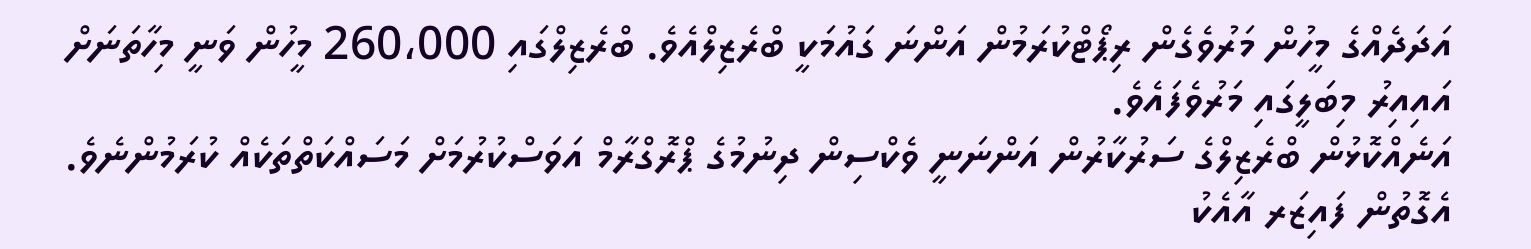އަދަދެއްގެ މީހުން މަރުވެގެން ރިޕޯޓްކުރަމުން އަންނަ ގައުމަކީ ބްރެޒިލްއެވެ. ބްރެޒިލްގައި 260،000 މީހުން ވަނީ މިހާތަނަށް އައިއިރު މިބަލީގައި މަރުވެފައެވެ.
އަނެއްކޮޅުން ބްރެޒިލްގެ ސަރުކާރުން އަންނަނީ ވެކްސިން ދިނުމުގެ ޕްރޮގްރާމް އަވަސްކުރުމަށް މަސައްކަތްތަކެއް ކުރަމުންނެވެ. އެގޮތުން ފައިޒަރ އާއެކު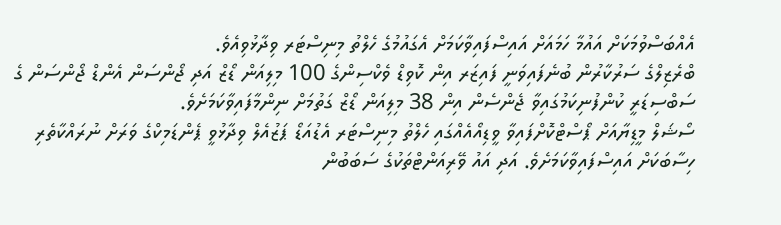އެއްބަސްވުމަކަށް އައުމާ ހަމައަށް އައިސްފައިވާކަމަށް އެގައުމުގެ ހެލްތު މިނިސްޓަރ ވިދާޅުވިއެވެ.
ބްރެޒިލްގެ ސަރުކާރުން ބުނެފައިވަނީ ފައިޒަރ އިން ކޮވިޑް ވެކްސިންގެ 100 މިލިއަން ޑޯޒް އަދި ޖޯންސަން އެންޑް ޖޯންސަން ގެ ސަބްސިޑަރީ ކުންފުނިކަމުގައިވާ ޖެންސެން އިން 38 މިލިއަން ޑޯޒް ގަތުމަށް ނިންމާފައިވާކަމަށެވެ.
ސޯޝަލް މީޑިޔާއަށް ޕޯސްޓްކޮށްފައިވާ ވީޑިއޯއެއްގައި ހެލްތު މިނިސްޓަރ އެޑުއަޑޯ ޕަޒުއެލް ވިދާޅުވީ ޕެންޑަމިކްގެ ވަރަށް ނުރައްކާތެރި ހިސާބަކަށް އައިސްފައިވާކަމަށެވެ. އަދި އައު ވޭރިއަންޓްތަކުގެ ސަބަބުން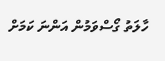ހާލަތު ގޯސްވަމުން އަންނަ ކަމަށް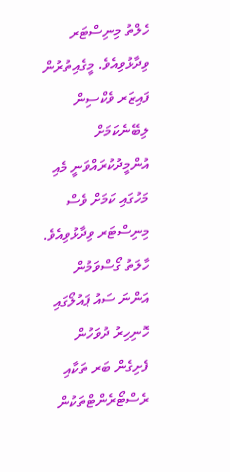ހެލްތު މިނިސްޓަރ ވިދާޅުވިއެވެ. މީގެއިތުރުން ފައިޒަރ ވެކްސިން ލިބޭނެކަމަށް އުންމީދުކުރައްވަނީ މެއި މަހުގައި ކަމަށް ވެސް މިނިސްޓަރ ވިދާޅުވިއެވެ.
ހާލަތު ގޯސްވަމުން އަންނަ ސައު ޕައުލޯގައި ހޮނިހިރު ދުވަހުން ފެށިގެން ބަރ ތަކާއި ރެސްޓޯރެންޓްތަކުން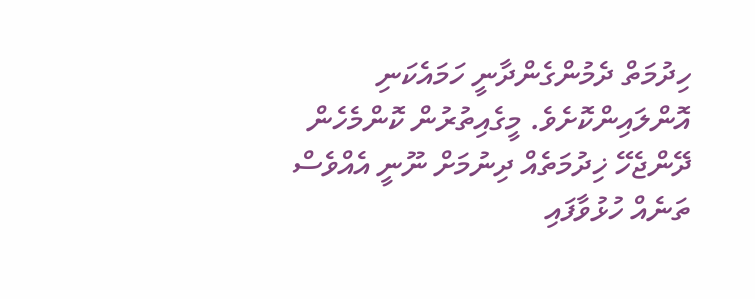ހިދުމަތް ދެމުންގެންދާނީ ހަމައެކަނި އޮންލައިންކޮށެވެ. މީގެއިތުރުން ކޮންމެހެން ދޭންޖެހޭ ޚިދުމަތެއް ދިނުމަށް ނޫނީ އެއްވެސް ތަނެއް ހުޅުވާފައި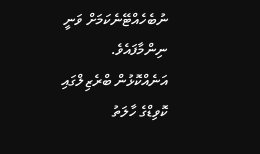ނުބެހެއްޓޭނެކަމަށް ވަނީ ނިންމާފައެވެ.
އަނެއްކޮޅުން ބްރެޒިލްގައި ކޮވިޑްގެ ހާލަތު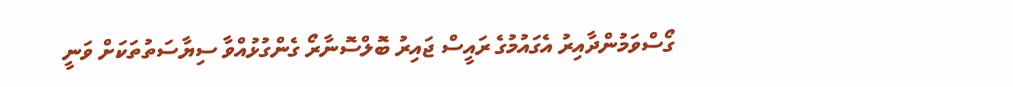ގޯސްވަމުންދާއިރު އެގައުމުގެ ރައީސް ޖައިރު ބޮލްސޮނާރޯ ގެންގުޅުއްވާ ސިޔާސަތުތަކަށް ވަނީ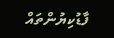ފާޑުކިޔުންތައް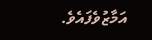އަމާޒުވެފައެވެ.